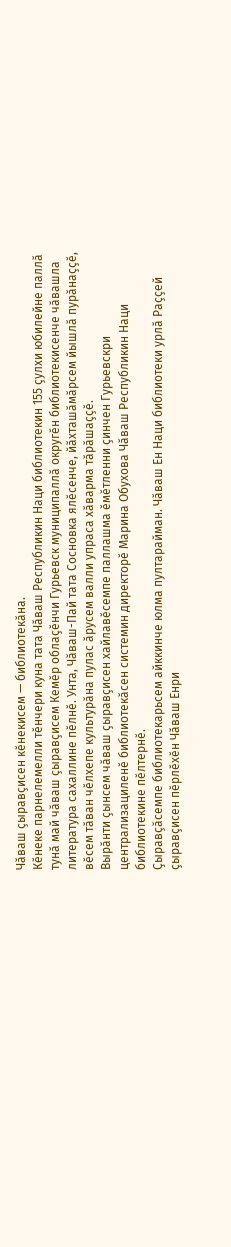Чӑваш ҫыравҫисен кӗнекисем — библиотекӑна.
Кӗнеке парнелемелли тӗнчери куна тата Чӑваш Республикин Наци библиотекин 155 ҫулхи юбилейне паллӑ тунӑ май чӑваш ҫыравҫисем Кемӗр облаҫӗнчи Гурьевск муниципаллӑ округӗн библиотекисенче чӑвашла литература сахаллине пӗлнӗ. Унта, Чӑваш-Пай тата Сосновка ялӗсенче, йӑхташӑмӑрсем йышлӑ пурӑнаҫҫӗ, вӗсем тӑван чӗлхепе культурӑна пулас ӑрусем валли упраса хӑварма тӑрӑшаҫҫӗ.
Вырӑнти ҫынсем чӑваш ҫыравҫисен хайлавӗсемпе паллашма ӗмӗтленни ҫинчен Гурьевскри централизациленӗ библиотекӑсен системин директорӗ Марина Обухова Чӑваш Республикин Наци библиотекине пӗлтернӗ.
Ҫыравҫӑсемпе библиотекарьсем айккинче юлма пултарайман. Чӑваш Ен Наци библиотеки урлӑ Раҫҫей ҫыравҫисен пӗрлӗхӗн Чӑваш Енри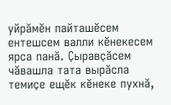уйрӑмӗн пайташӗсем ентешсем валли кӗнекесем ярса панӑ. Ҫыравҫӑсем чӑвашла тата вырӑсла темиҫе ещӗк кӗнеке пухнӑ,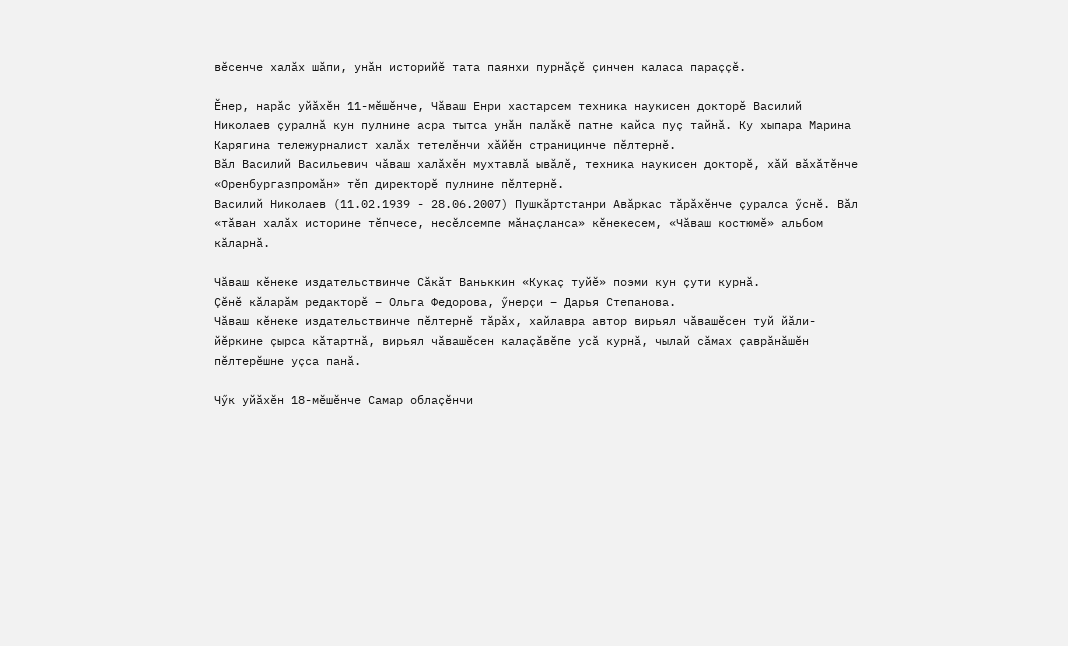вӗсенче халӑх шӑпи, унӑн историйӗ тата паянхи пурнӑҫӗ ҫинчен каласа параҫҫӗ.

Ӗнер, нарӑс уйӑхӗн 11-мӗшӗнче, Чӑваш Енри хастарсем техника наукисен докторӗ Василий Николаев ҫуралнӑ кун пулнине асра тытса унӑн палӑкӗ патне кайса пуҫ тайнӑ. Ку хыпара Марина Карягина тележурналист халӑх тетелӗнчи хӑйӗн страницинче пӗлтернӗ.
Вӑл Василий Васильевич чӑваш халӑхӗн мухтавлӑ ывӑлӗ, техника наукисен докторӗ, хӑй вӑхӑтӗнче «Оренбургазпромӑн» тӗп директорӗ пулнине пӗлтернӗ.
Василий Николаев (11.02.1939 - 28.06.2007) Пушкӑртстанри Авӑркас тӑрӑхӗнче ҫуралса ӳснӗ. Вӑл «тӑван халӑх историне тӗпчесе, несӗлсемпе мӑнаҫланса» кӗнекесем, «Чӑваш костюмӗ» альбом кӑларнӑ.

Чӑваш кӗнеке издательствинче Сӑкӑт Ваньккин «Кукаҫ туйӗ» поэми кун ҫути курнӑ.
Ҫӗнӗ кӑларӑм редакторӗ – Ольга Федорова, ӳнерҫи – Дарья Степанова.
Чӑваш кӗнеке издательствинче пӗлтернӗ тӑрӑх, хайлавра автор вирьял чӑвашӗсен туй йӑли-йӗркине ҫырса кӑтартнӑ, вирьял чӑвашӗсен калаҫӑвӗпе усӑ курнӑ, чылай сӑмах ҫаврӑнӑшӗн пӗлтерӗшне уҫса панӑ.

Чӳк уйӑхӗн 18-мӗшӗнче Самар облаҫӗнчи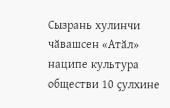Сызрань хулинчи чӑвашсен «Атӑл» наципе культура обществи 10 ҫулхине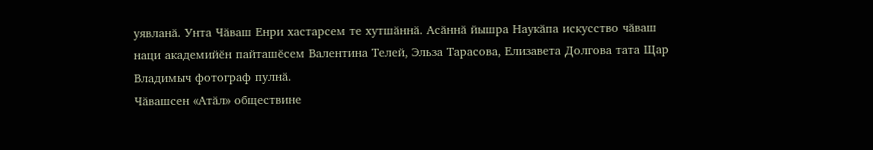уявланӑ. Унта Чӑваш Енри хастарсем те хутшӑннӑ. Асӑннӑ йышра Наукӑпа искусство чӑваш наци академийӗн пайташӗсем Валентина Телей, Эльза Тарасова, Елизавета Долгова тата Щар Владимыч фотограф пулнӑ.
Чӑвашсен «Атӑл» обществине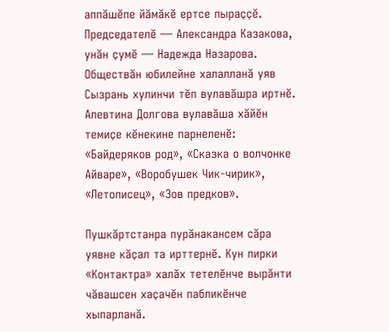аппӑшӗпе йӑмӑкӗ ертсе пыраҫҫӗ. Председателӗ — Александра Казакова, унӑн ҫумӗ — Надежда Назарова.
Обществӑн юбилейне халалланӑ уяв Сызрань хулинчи тӗп вулавӑшра иртнӗ. Алевтина Долгова вулавӑша хӑйӗн темиҫе кӗнекине парнеленӗ: «Байдеряков род», «Сказка о волчонке Айваре», «Воробушек Чик-чирик», «Летописец», «Зов предков».

Пушкӑртстанра пурӑнакансем сӑра уявне кӑҫал та ирттернӗ. Кун пирки «Контактра» халӑх тетелӗнче вырӑнти чӑвашсен хаҫачӗн пабликӗнче хыпарланӑ.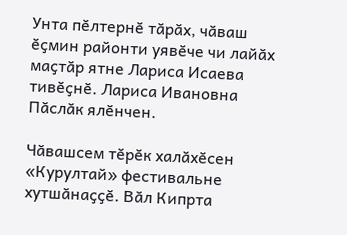Унта пӗлтернӗ тӑрӑх, чӑваш ӗҫмин районти уявӗче чи лайӑх маҫтӑр ятне Лариса Исаева тивӗҫнӗ. Лариса Ивановна Пӑслӑк ялӗнчен.

Чӑвашсем тӗрӗк халӑхӗсен «Курултай» фестивальне хутшӑнаҫҫӗ. Вӑл Кипрта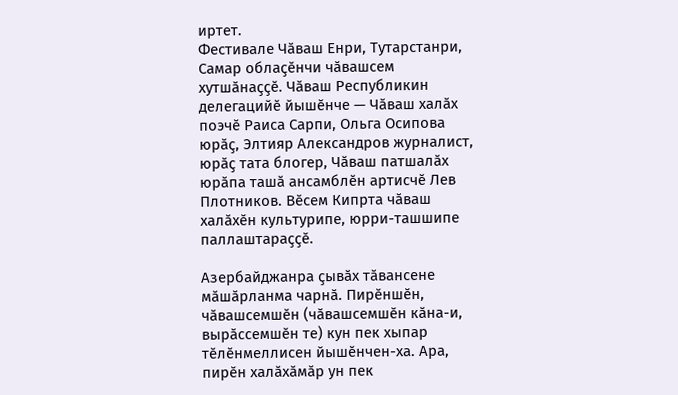иртет.
Фестивале Чӑваш Енри, Тутарстанри, Самар облаҫӗнчи чӑвашсем хутшӑнаҫҫӗ. Чӑваш Республикин делегацийӗ йышӗнче — Чӑваш халӑх поэчӗ Раиса Сарпи, Ольга Осипова юрӑҫ, Элтияр Александров журналист, юрӑҫ тата блогер, Чӑваш патшалӑх юрӑпа ташӑ ансамблӗн артисчӗ Лев Плотников. Вӗсем Кипрта чӑваш халӑхӗн культурипе, юрри-ташшипе паллаштараҫҫӗ.

Азербайджанра ҫывӑх тӑвансене мӑшӑрланма чарнӑ. Пирӗншӗн, чӑвашсемшӗн (чӑвашсемшӗн кӑна-и, вырӑссемшӗн те) кун пек хыпар тӗлӗнмеллисен йышӗнчен-ха. Ара, пирӗн халӑхӑмӑр ун пек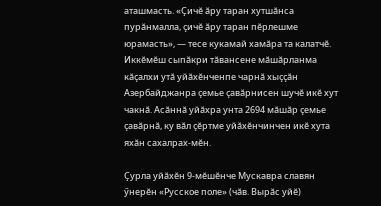аташмасть. «Ҫичӗ ӑру таран хутшӑнса пурӑнмалла, ҫичӗ ӑру таран пӗрлешме юрамасть», — тесе кукамай хамӑра та калатчӗ.
Иккӗмӗш сыпӑкри тӑвансене мӑшӑрланма кӑҫалхи утӑ уйӑхӗнченпе чарнӑ хыҫҫӑн Азербайджанра ҫемье ҫавӑрнисен шучӗ икӗ хут чакнӑ. Асӑннӑ уйӑхра унта 2694 мӑшӑр ҫемье ҫавӑрнӑ, ку вӑл ҫӗртме уйӑхӗнчинчен икӗ хута яхӑн сахалрах-мӗн.

Ҫурла уйӑхӗн 9-мӗшӗнче Мускавра славян ӳнерӗн «Русское поле» (чӑв. Вырӑс уйӗ)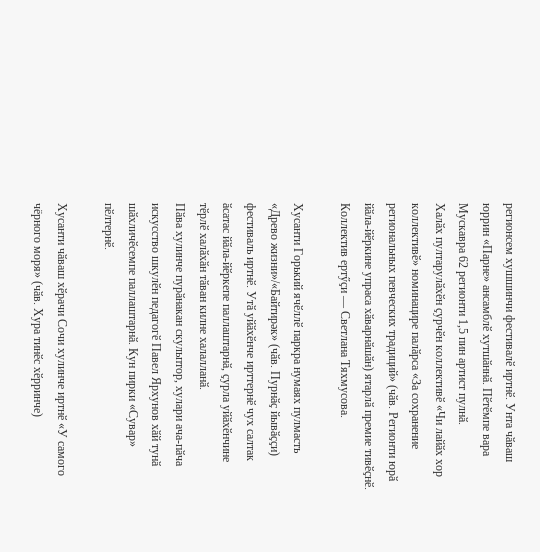регионсем хушшинчи фестивалӗ иртнӗ. Унта чӑваш юррин «Парне» ансамблӗ хутшӑннӑ. Пӗтӗмпе вара Мускавра 62 регионти 1,5 пин артист пулнӑ.
Халӑх пултарулӑхӗн ҫурчӗн коллективӗ «Чи лайӑх хор коллективӗ» номинацире палӑрса «За сохранение региональных певческих традиций» (чӑв. Регионти юрӑ йӑла-йӗркине упраса хӑварнӑшӑн) ятарлӑ премие тивӗҫнӗ.
Коллектив ертӳҫи — Светлана Тяхмусова.

Хусанти Горький ячӗллӗ паркра нумаях пулмасть «Древо жизни»/«Байтирәк» (чӑв. Пурнӑҫ йывӑҫҫи) фестиваль иртнӗ. Утӑ уйӑхӗнче ирттернӗ чух салтак ӑсатас йӑла-йӗркепе паллаштарнӑ, ҫурла уйӑхӗнчине тӗрлӗ халӑхӑн тӑван килне халалланӑ.
Пӑва хулинче пурӑнакан скульптор, хулари ача-пӑча искусство шкулӗн педагогӗ Павел Ярхунов хӑй тунӑ шӑхличӗсемпе паллаштарнӑ. Кун пирки «Сувар» пӗлтернӗ.

Хусанти чӑваш хӗрачи Сочи хулинче иртнӗ «У самого чёрного моря» (чӑв. Хура тинӗс хӗрринче)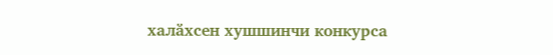халӑхсен хушшинчи конкурса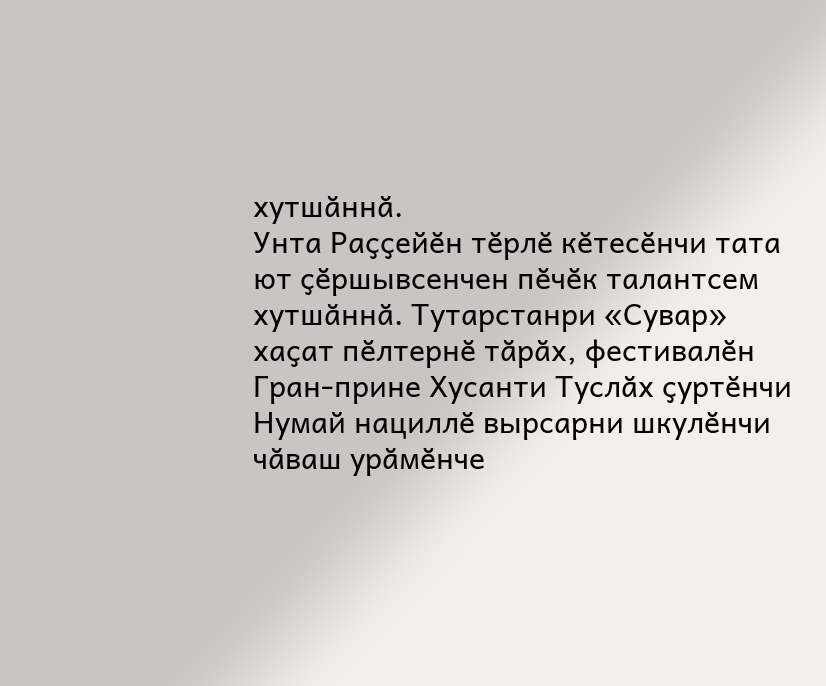хутшӑннӑ.
Унта Раҫҫейӗн тӗрлӗ кӗтесӗнчи тата ют ҫӗршывсенчен пӗчӗк талантсем хутшӑннӑ. Тутарстанри «Сувар» хаҫат пӗлтернӗ тӑрӑх, фестивалӗн Гран-прине Хусанти Туслӑх ҫуртӗнчи Нумай нациллӗ вырсарни шкулӗнчи чӑваш урӑмӗнче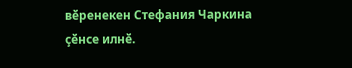вӗренекен Стефания Чаркина ҫӗнсе илнӗ.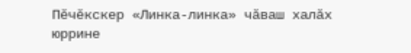Пӗчӗкскер «Линка-линка» чӑваш халӑх юррине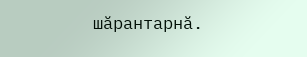шӑрантарнӑ.